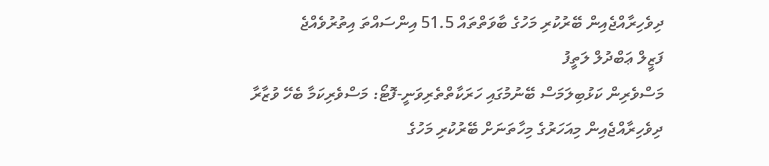ދިވެހިރާއްޖެއިން ބޭރުކުރި މަހުގެ ބާވަތްތައް 51.5 އިންސައްތަ އިތުރުވެއްޖެ
ފަޒީލް ޢަބްދުލް ލަތީފު
މަސްވެރިން ކަޅުބިލަމަސް ބޭނުމުގައި ހަރަކާތްތެރިވަނީ-ފޮޓޯ: މަސްވެރިކަމާ ބެހޭ ވުޒާރާ
ދިވެހިރާއްޖެއިން މިއަހަރުގެ މިހާތަނަށް ބޭރުކުރި މަހުގެ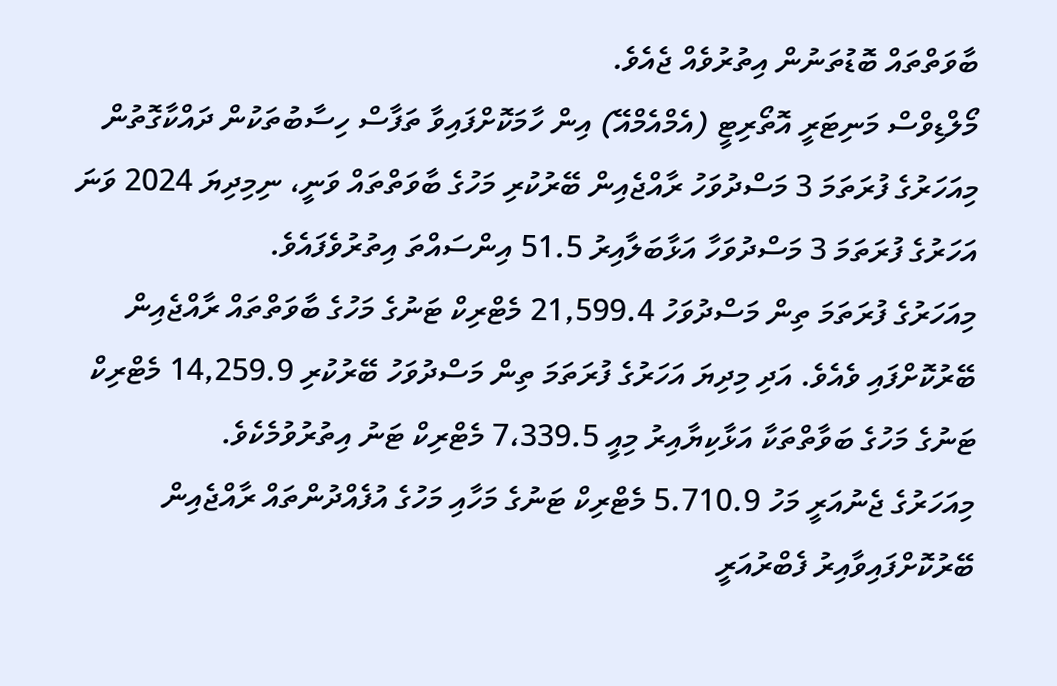ބާވަތްތައް ބޮޑުތަނުން އިތުރުވެއް ޖެއެވެ.
މޯލްޑިވްސް މަނިޓަރީ އޮތޯރިޓީ (އެމްއެމްއޭ) އިން ހާމަކޮށްފައިވާ ތަފާސް ހިސާބުތަކުން ދައްކާގޮތުން މިއަހަރުގެ ފުރަތަމަ 3 މަސްދުވަހު ރާއްޖެއިން ބޭރުކުރި މަހުގެ ބާވަތްތައް ވަނީ، ނިމިދިޔަ 2024 ވަނަ އަހަރުގެ ފުރަތަމަ 3 މަސްދުވަހާ އަޅާބަލާއިރު 51.5 އިންސައްތަ އިތުރުވެފައެވެ.
މިއަހަރުގެ ފުރަތަމަ ތިން މަސްދުވަހު 21,599.4 މެޓްރިކް ޓަނުގެ މަހުގެ ބާވަތްތައް ރާއްޖެއިން ބޭރުކޮށްފައި ވެއެވެ. އަދި މިދިޔަ އަހަރުގެ ފުރަތަމަ ތިން މަސްދުވަހު ބޭރުކުރި 14,259.9 މެޓްރިކް ޓަނުގެ މަހުގެ ބަވާތްތަކާ އަޅާކިޔާއިރު މިއީ 7،339.5 މެޓްރިކް ޓަނު އިތުރުވުމެކެވެ.
މިއަހަރުގެ ޖެނުއަރީ މަހު 5.710.9 މެޓްރިކް ޓަނުގެ މަހާއި މަހުގެ އުފެއްދުންތައް ރާއްޖެއިން ބޭރުކޮށްފައިވާއިރު ފެބްރުއަރީ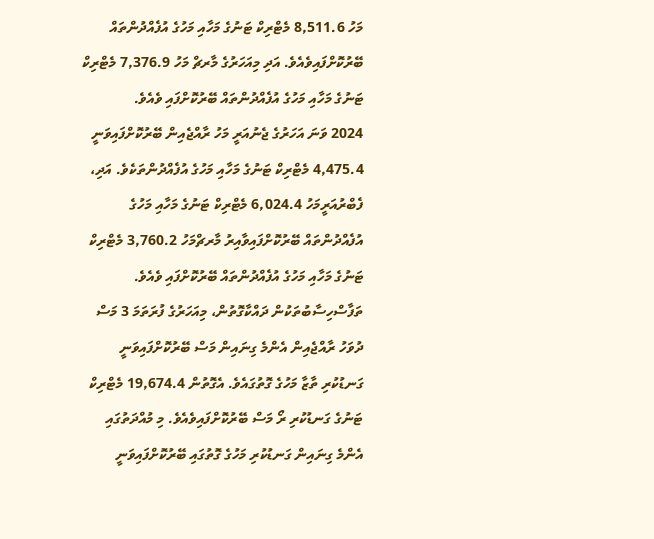މަހު 8,511.6 މެޓްރިކް ޓަނުގެ މަހާއި މަހުގެ އުފެއްދުންތައް ބޭރުކޮށްފައިވެއެވެ. އަދި މިއަހަރުގެ މާރޗް މަހު 7,376.9 މެޓްރިކް ޓަނުގެ މަހާއި މަހުގެ އުފެއްދުންތައް ބޭރުކޮށްފައި ވެއެވެ.
2024 ވަނަ އަހަރުގެ ޖެނުއަރީ މަހު ރާއްޖެއިން ބޭރުކޮށްފައިވަނީ 4,475.4 މެޓްރިކް ޓަނުގެ މަހާއި މަހުގެ އުފެއްދުންތަކެވެ. އަދި، ފެބްރުއަރީމަހު 6,024.4 މެޓްރިކް ޓަނުގެ މަހާއި މަހުގެ އުފެއްދުންތައް ބޭރުކޮށްފައިވާއިރު މާރޗްމަހު 3,760.2 މެޓްރިކް ޓަނުގެ މަހާއި މަހުގެ އުފެއްދުންތައް ބޭރުކޮށްފައި ވެއެވެ.
ތަފާސްހިސާބުތަކުން ދައްކާގޮތުން، މިއަހަރުގެ ފުރަތަމަ 3 މަސް ދުވަހު ރާއްޖެއިން އެންމެ ގިނައިން މަސް ބޭރުކޮށްފައިވަނީ ގަނޑުކުރި ތާޒާ މަހުގެ ގޮތުގައެވެ. އެގޮތުން 19,674.4 މެޓްރިކް ޓަނުގެ ގަނޑުކުރި ރޯ މަސް ބޭރުކޮށްފައިވެއެވެ. މި މުއްދަތުގައި އެންމެ ގިނައިން ގަނޑުކުރި މަހުގެ ގޮތުގައި ބޭރުކޮށްފައިވަނީ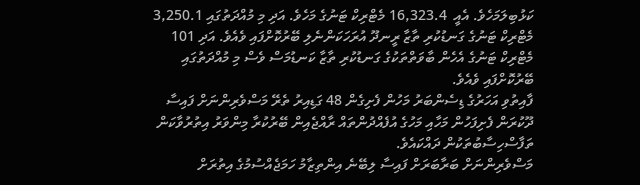ކަޅުބިލަމަހެވެ. އެއީ  16,323.4 މެޓްރިކް ޓަނުގެ މަހެވެ. އަދި މި މުއްދަތުގައި 3,250.1 މެޓްރިކް ޓަނުގެ ގަނޑުކުރި ތާޒާ ރީނދޫ އުރަހަކަންނެލި ބޭރުކޮށްފައި ވެއެވެ. އަދި 101 މެޓްރިކް ޓަނުގެ އެހެން ބާވަތްތަކުގެ ގަނޑުކުރި ތާޒާ ކަނޑުމަސް ވެސް މި މުއްދަތުގައި ބޭރުކޮށްފައި ވެއެވެ.
ފާއިތުވި އަހަރުގެ ޑިސެންބަރު މަހުން ފެށިގެން 48 ގަޑިއިރު ތެރޭ މަސްވެރިންނަށް ފައިސާ ދޫކުރަން ފެށިފަހުން މަހާއި މަހުގެ އުފެއްދުންތައް ރާއްޖެއިން ބޭރުކުރާ މިންވަރު އިތުރުވާކަން ތަފާސްހިސާބުތަކުން ދައްކައެވެ.
މަސްވެރިންނަށް ބަރާބަރަށް ފައިސާ ލިބޭނެ އިންތިޒާމު ހަމަޖެއްސުމުގެ އިތުރަށް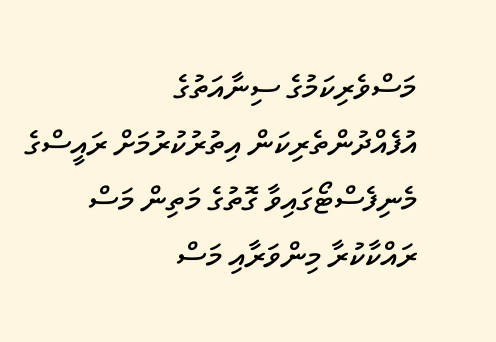މަސްވެރިކަމުގެ ސިނާއަތުގެ އުފެއްދުންތެރިކަން އިތުރުކުރުމަށް ރައީސްގެ މެނިފެސްޓޯގައިވާ ގޮތުގެ މަތިން މަސް ރައްކާކުރާ މިންވަރާއި މަސް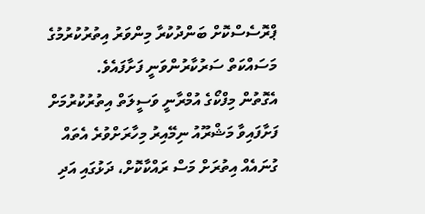ޕްރޮސެސްކޮށް ބަންދުކުރާ މިންވަރު އިތުރުކުރުމުގެ މަސައްކަތް ސަރުކާރުންވަނީ ފަށާފައެވެ.
އެގޮތުން މިފްކޯގެ އުމްރާނީ ވަސީލަތް އިތުރުކުރުމަށް ފަށާފައިވާ މަޝްރޫއު ނިމޭއިރު މިހާރަށްވުރެ އެތައް ގުނައެއް އިތުރަށް މަސް ރައްކާކޮށް، ދަޅުގައި އަދި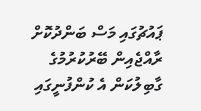ޕައުޗުގައި މަސް ބަންދުކޮށް ރާއްޖެއިން ބޭރުކުރުމުގެ ގާބިލުކަން އެ ކުންފުނީގައި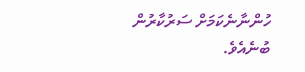ހުންނާނެކަމަށް ސަރުކާރުން ބުނެއެވެ.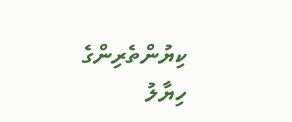ކިޔުންތެރިންގެ ހިޔާލު